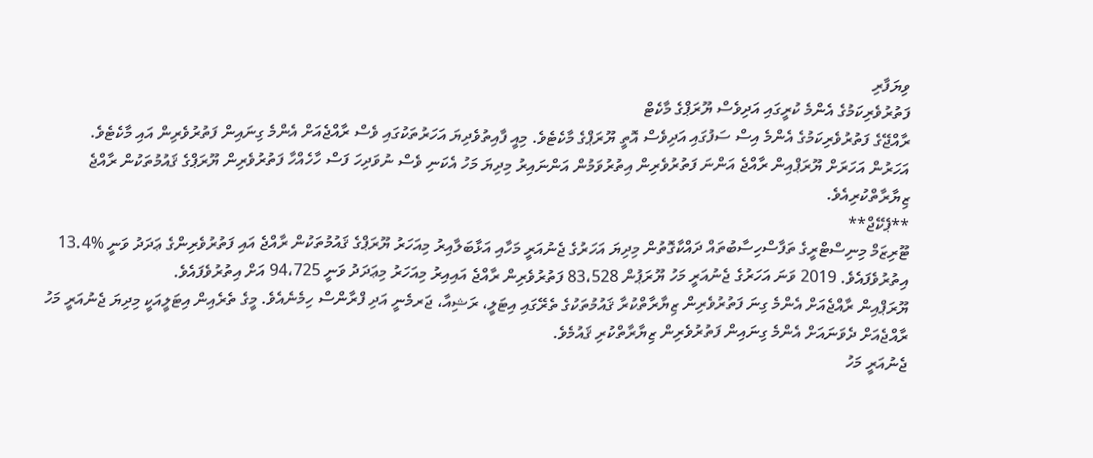ވިޔަފާރި
ފަތުރުވެރިކަމުގެ އެންމެ ކުރީގައި އަދިވެސް ޔޫރަޕްގެ މާކެޓް
ރާއްޖޭގެ ފަތުރުވެރިކަމުގެ އެންމެ އިސް ސަފުގައި އަދިވެސް އޮތީ ޔޫރަޕްގެ މާކެޓެވެ. މިއީ ފާއިތުވެދިޔަ އަހަރުތަކުގައި ވެސް ރާއްޖެއަށް އެންމެ ގިނައިން ފަތުރުވެރިން އައި މާކެޓެވެ.
އަހަރުން އަހަރަށް ޔޫރަޕްއިން ރާއްޖެ އަންނަ ފަތުރުވެރިން އިތުރުވަމުން އަންނައިރު މިދިޔަ މަހު އެކަނި ވެސް ނުވަދިހަ ފަސް ހާހެއްހާ ފަތުރުވެރިން ޔޫރަޕްގެ ޤައުމުތަކުން ރާއްޖެ ޒިޔާރާތްކުރިއެވެ.
**ޕެކޭޖް**
ޓޫރިޒަމް މިނިސްޓްރީގެ ތަފާސްހިސާބުތައް ދައްކާގޮތުން މިދިޔަ އަހަރުގެ ޖެނުއަރީ މަހާއި އަޅާބަލާއިރު މިއަހަރު ޔޫރަޕްގެ ޤައުމުތަކުން ރާއްޖެ އައި ފަތުރުވެރިންގެ ޢަދަދު ވަނީ %13.4 އިތުރުވެފައެވެ. 2019 ވަނަ އަހަރުގެ ޖެނުއަރީ މަހު ޔޫރަޕުން 83،528 ފަތުރުވެރިން ރާއްޖެ އައިއިރު މިއަހަރު މިޢަދަދު ވަނީ 94،725 އަށް އިތުރުވެފައެވެ.
ޔޫރަޕްއިން ރާއްޖެއަށް އެންމެ ގިނަ ފަތުރުވެރިން ޒިޔާރާތްކުރާ ޤައުމުތަކުގެ ތެރޭގައި އިޓަލީ، ރަޝިއާ، ޖަރމެނީ އަދި ފްރާންސް ހިމެނެއެވެ. މީގެ ތެރެއިން އިޓަލީއަކީ މިދިޔަ ޖެނުއަރީ މަހު ރާއްޖެއަށް ދެވަނައަށް އެންމެ ގިނައިން ފަތުރުވެރިން ޒިޔާރާތްކުރި ޤައުމެވެ.
ޖެނުއަރީ މަހު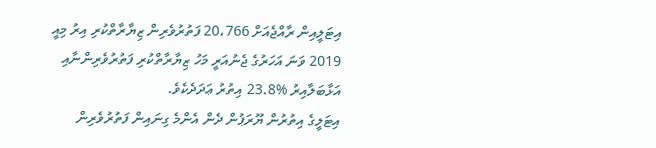އިޓަލީއިން ރާއްޖެއަށް 20،766 ފަތުރުވެރިން ޒިޔާރާތްކުރި އިރު މިއީ 2019 ވަނަ އަހަރުގެ ޖެނުއަރީ މަހު ޒިޔާރާތްކުރި ފަތުރުވެރިންނާއި އަޅާބަލާއިރު %23.8 އިތުރު ޢަދަދެކެވެ.
އިޓަލީގެ އިތުރުން ޔޫރަޕުން ދެން އެންމެ ގިނައިން ފަތުރުވެރިން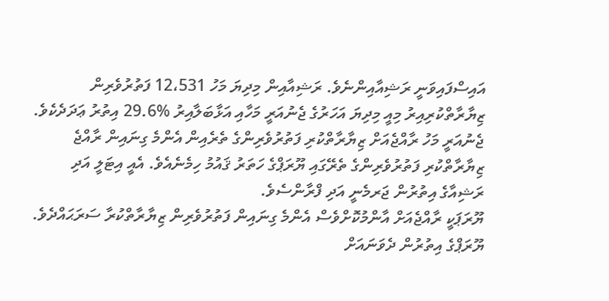އައިސްފައިވަނީ ރަޝިއާއިންނެވެ. ރަޝިއާއިން މިދިޔަ މަހު 12،531 ފަތުރުވެރިން ޒިޔާރާތްކުރިއިރު މިއީ މިދިޔަ އަހަރުގެ ޖެނުއަރީ މަހާއި އަޅާބަލާއިރު %29.6 އިތުރު ޢަދަދެކެވެ.
ޖެނުއަރީ މަހު ރާއްޖެއަށް ޒިޔާރާތްކުރި ފަތުރުވެރިންގެ ތެރެއިން އެންމެ ގިނައިން ރާއްޖެ ޒިޔާރާތްކުރި ފަތުރުވެރިންގެ ތެރޭގައި ޔޫރަޕްގެ ހަތަރު ޤައުމު ހިމެނެއެވެ. އެއީ އިޓަލީ އަދި ރަޝިއާގެ އިތުރުން ޖަރމެނީ އަދި ފްރާންސެވެ.
ޔޫރަޕަކީ ރާއްޖެއަށް އާންމުކޮށްވެސް އެންމެ ގިނައިން ފަތުރުވެރިން ޒިޔާރާތްކުރާ ސަރަޙައްދެވެ.
ޔޫރަޕްގެ އިތުރުން ދެވަނައަށް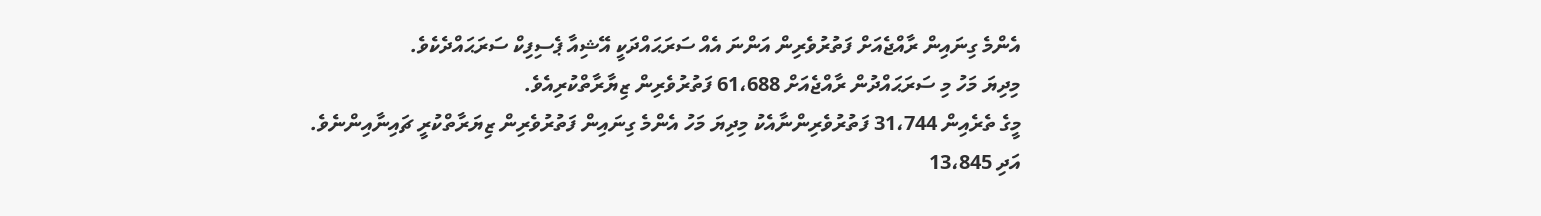އެންމެ ގިނައިން ރާއްޖެއަށް ފަތުރުވެރިން އަންނަ އެއް ސަރަޙައްދަކީ އޭޝިއާ ޕެސިފިކް ސަރަޙައްދެކެވެ.
މިދިޔަ މަހު މި ސަރަޙައްދުން ރާއްޖެއަށް 61،688 ފަތުރުވެރިން ޒިޔާރާތްކުރިއެވެ.
މީގެ ތެރެއިން 31،744 ފަތުރުވެރިންނާއެކު މިދިޔަ މަހު އެންމެ ގިނައިން ފަތުރުވެރިން ޒިޔަރާތްކުރީ ޗައިނާއިންނެވެ.
އަދި 13،845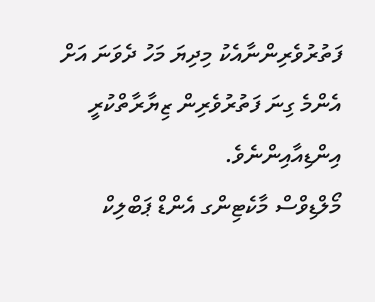ފަތުރުވެރިންނާއެކު މިދިޔަ މަހު ދެވަނަ އަށް އެންމެ ގިނަ ފަތުރުވެރިން ޒިޔާރާތްކުރީ އިންޑިއާއިންނެވެ.
މޯލްޑިވްސް މާކެޓިންގ އެންޑް ޕަބްލިކް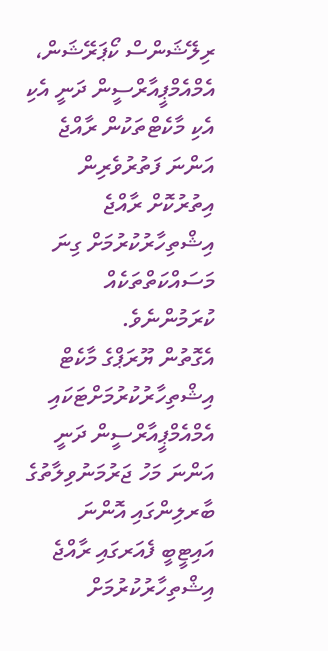ރިލޭޝަންސް ކޯޕަރޭޝަން، އެމްއެމްޕީއާރްސީން ދަނީ އެކި އެކި މާކެޓްތަކުން ރާއްޖެ އަންނަ ފަތުރުވެރިން އިތުރުކޮށް ރާއްޖެ އިޝްތިހާރުކުރުމަށް ގިނަ މަސައްކަތްތަކެއް ކުރަމުންނެވެ.
އެގޮތުން ޔޫރަޕްގެ މާކެޓް އިޝްތިހާރުކުރުމަށްޓަކައި އެމްއެމްޕީއާރްސީން ދަނީ އަންނަ މަހު ޖަރުމަނުވިލާތުގެ ބާރލިންގައި އޮންނަ އައިޓީބީ ފެއަރގައި ރާއްޖެ އިޝްތިހާރުކުރުމަށް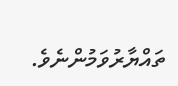ތައްޔާރުވަމުންނެވެ.